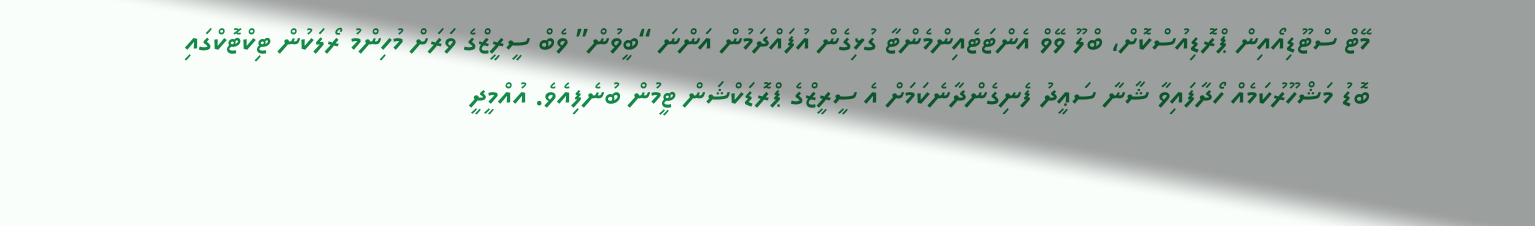މޭޓް ސްޓޫޑިއޯއިން ޕްރޮޑިއުސްކޮށް، ބްލޫ ވޭވް އެންޓަޓެއިންމެންޓާ ގުޅިގެން އުފައްދަމުން އަންނަ “ބީވުން” ވެބް ސީރީޒްގެ ވަރަށް މުހިންމު ރޯލަކުން ޓިކްޓޮކްގައި ބޮޑު މަޝްހޫރުކަމެއް ހޯދާފައިވާ ޝާނާ ސަޢީދު ފެނިގެންދާނެކަމަށް އެ ސީރީޒްގެ ޕްރޮޑަކްޝަން ޓީމުން ބުނެފިއެވެ. އުއްމީދީ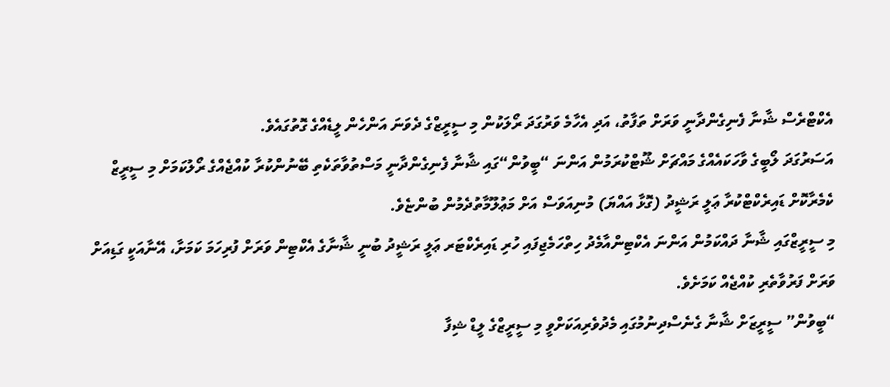އެކްޓްރެސް ޝާނާ ފެނިގެންދާނީ ވަރަށް ތަފާތު، އަދި އެހާމެ ވަރުގަދަ ރޯލަކުން މި ސީރީޒްގެ ދެވަނަ އަންހެން ލީޑެއްގެ ގޮތުގައެވެ.
އަސަރުގަދަ ލޯބީގެ ވާހަކައެއްގެ މައްޗަށް ޝޫޓްކުރަމުން އަންނަ “ބީވުން“ގައި ޝާނާ ފެނިގެންދާނީ މަސްތުވާތަކެތި ބޭނުންކުރާ ކުއްޖެއްގެ ރޯލުކަމަށް މި ސީރީޒް ކެމެރާކޮށް ޑައިރެކްޓްކުރާ ޢަލީ ރަޝީދު (ގޮޅާ އައްޔަ) މުނިއަވަސް އަށް މަޢުލޫމާތުދެމުން ބުންޏެވެ.
މި ސީރީޒްގައި ޝާނާ ދައްކަމުން އަންނަ އެކްޓިންއާމެދު ހިތްހަމެޖިފައި ހުރި ޑައިރެކްޓަރ ޢަލީ ރަޝީދު ބުނީ ޝާނާގެ އެކްޓިން ވަރަށް ފުރިހަމަ ކަމަށާ، އޭނާއަކީ ގަޑިއަށް ވަރަށް ފަރުވާތެރި ކުއްޖެއް ކަމަށެވެ.
“ބީވުން” ސީރީޒަށް ޝާނާ ގެނެސްދިނުމުގައި މެދުވެރިއަކަށްވީ މި ސީރީޒްގެ ލީޑް ޝިފާ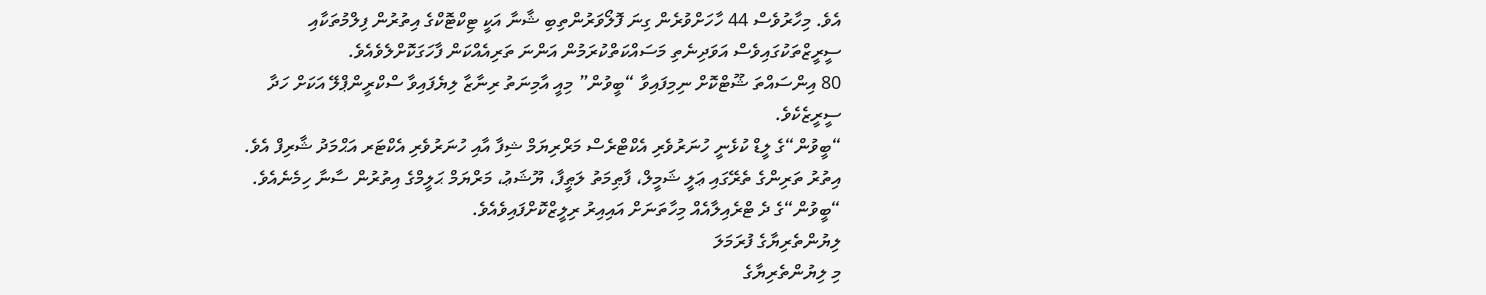އެވެ. މިހާރުވެސް 44 ހާހަށްވުރެން ގިނަ ފޮލޯވަރުންތިބި ޝާނާ އަކީ ޓިކްޓޮކްގެ އިތުރުން ފިލްމުތަކާއި ސީރީޒްތަކުގައިވެސް އަވަދިނެތި މަސައްކަތްކުރަމުން އަންނަ ތަރިއެއްކަން ފާހަގަކޮށްލެވެއެވެ.
80 އިންސައްތަ ޝޫޓްކޮށް ނިމިފައިވާ “ބީވުން” މިއީ އާމިނަތު ރިނާޒާ ލިޔެފައިވާ ސްކްރީންޕްލޭ އަކަށް ހަދާ ސީރީޒެކެވެ.
“ބީވުން“ގެ ލީޑް ކުޅެނީ ހުނަރުވެރި އެކްޓްރެސް މަރްރިޔަމް ޝިފާ އާއި ހުނަރުވެރި އެކްޓަރ އަޙްމަދު ޝާރިފް އެވެ. އިތުރު ތަރިންގެ ތެރޭގައި ޢަލީ ޝަމީލް، ފާޠިމަތު ލަޠީފާ، ޔޫޝަޢު، މަރްޔަމް ޙަލީމްގެ އިތުރުން ސާނާ ހިމެނެއެވެ.
“ބީވުން“ގެ ދެ ޓްރެއިލާއެއް މިހާތަނަށް އައިއިރު ރިލީޒްކޮށްފައިވެއެވެ.
ލިޔުންތެރިޔާގެ ފުރަމަލަ
މި ލިޔުންތެރިޔާގެ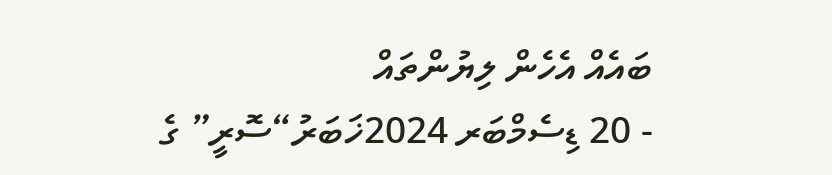ބައެއް އެހެން ލިޔުންތައް
- 20 ޑިސެމްބަރ 2024ޚަބަރު“ސޮރީ” ގެ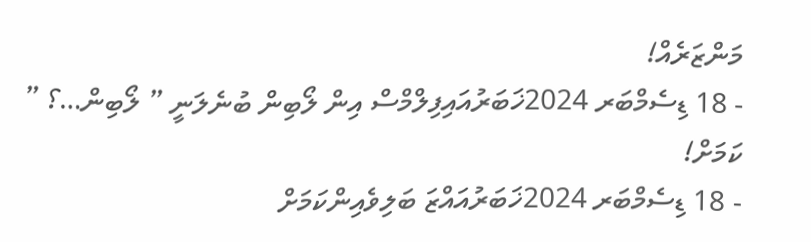މަންޒަރެއް!
- 18 ޑިސެމްބަރ 2024ޚަބަރުއައިފިލްމްސް އިން ލޯބިން ބުނެލަނީ ” ލޯބިން…؟ ” ކަމަށް!
- 18 ޑިސެމްބަރ 2024ޚަބަރުއައްޒަ ބަލިވެއިންކަމަށް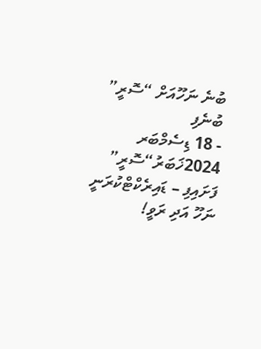ބުނެ ނަހޫއަށް “ސޮރީ” ބުނެފި
- 18 ޑިސެމްބަރ 2024ޚަބަރު“ސޮރީ” ފަށައިފި – ޑައިރެކްޓްކުރަނީ ނަހޫ އަދި ރަވީ!